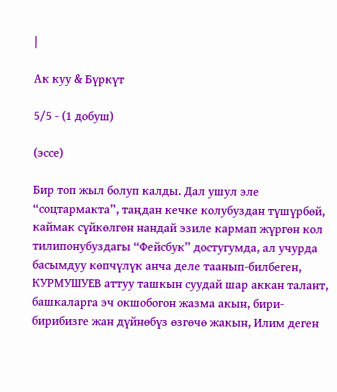|

Ак куу & Бүркүт

5/5 - (1 добуш)

(эссе)

Бир топ жыл болуп калды. Дал ушул эле “соцтармакта”, таңдан кечке колубуздан түшүрбөй, каймак сүйкөлгөн нандай эзиле кармап жүргөн кол тилипонубуздагы “Фейсбук” достугумда, ал учурда басымдуу көпчүлүк анча деле таанып-билбеген, КУРМУШУЕВ аттуу ташкын суудай шар аккан талант, башкаларга эч окшобогон жазма акын, бири-бирибизге жан дүйнөбүз өзгөчө жакын, Илим деген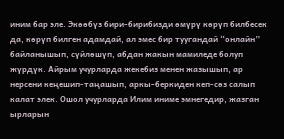иним бар эле. Экөөбүз бири-бирибизди өмүрү көрүп билбесек да, көрүп билген адамдай, ал эмес бир туугандай “онлайн” байланышып, сүйлөшүп, абдан жакын мамиледе болуп жүрдүк. Айрым учурларда жекебиз менен жазышып, ар нерсени кеңешип-таңашып, аркы-беркиден кеп-сөз салып калат элек. Ошол учурларда Илим иниме эмнегедир, жазган ырларын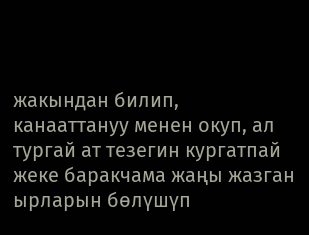жакындан билип, канааттануу менен окуп, ал тургай ат тезегин кургатпай жеке баракчама жаңы жазган ырларын бөлүшүп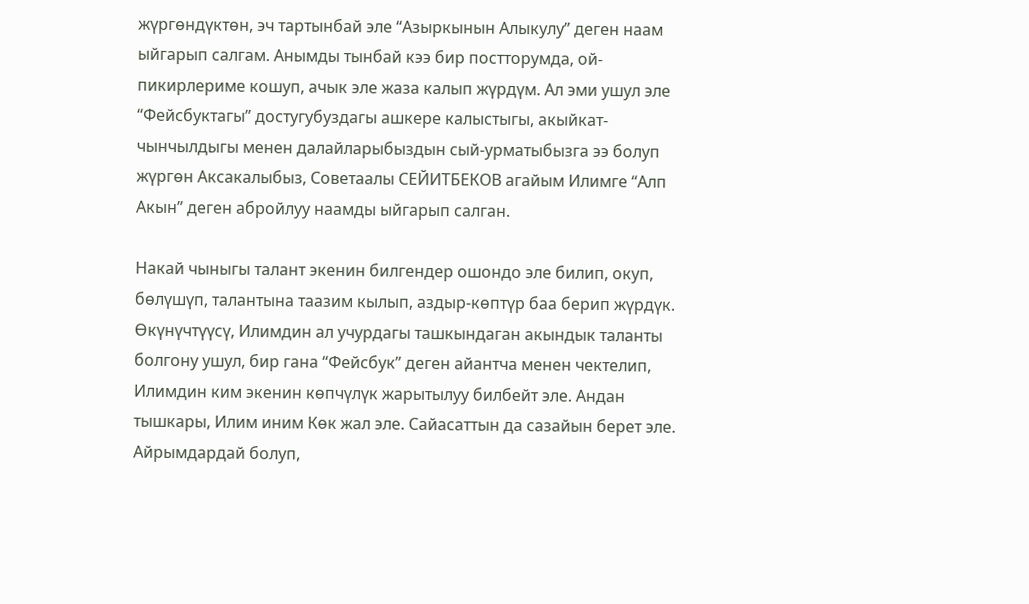жүргөндүктөн, эч тартынбай эле “Азыркынын Алыкулу” деген наам ыйгарып салгам. Анымды тынбай кээ бир постторумда, ой-пикирлериме кошуп, ачык эле жаза калып жүрдүм. Ал эми ушул эле “Фейсбуктагы” достугубуздагы ашкере калыстыгы, акыйкат-чынчылдыгы менен далайларыбыздын сый-урматыбызга ээ болуп жүргөн Аксакалыбыз, Советаалы СЕЙИТБЕКОВ агайым Илимге “Алп Акын” деген абройлуу наамды ыйгарып салган.

Накай чыныгы талант экенин билгендер ошондо эле билип, окуп, бөлүшүп, талантына таазим кылып, аздыр-көптүр баа берип жүрдүк. Өкүнүчтүүсү, Илимдин ал учурдагы ташкындаган акындык таланты болгону ушул, бир гана “Фейсбук” деген айантча менен чектелип, Илимдин ким экенин көпчүлүк жарытылуу билбейт эле. Андан тышкары, Илим иним Көк жал эле. Сайасаттын да сазайын берет эле. Айрымдардай болуп,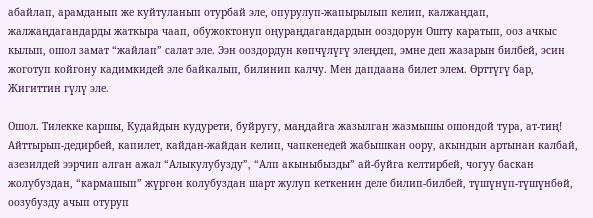абайлап, арамданып же куйтуланып отурбай эле, опурулуп-жапырылып келип, калжаңдап, жалжаңдагандарды жаткыра чаап, обужоктонуп оңураңдагандардын ооздорун Ошту каратып, ооз ачкыс кылып, ошол замат “жайлап” салат эле. Ээн ооздордун көпчүлүгү элеңдеп, эмне деп жазарын билбей, эсин жоготуп койгону кадимкидей эле байкалып, билинип калчу. Мен дапдаана билет элем. Өрттүгү бар, Жигиттин гүлү эле.

Ошол. Тилекке каршы, Кудайдын кудурети, буйругу, маңдайга жазылган жазмышы ошондой тура, ат-тиң! Айттырып-дедирбей, капилет, кайдан-жайдан келип, чапкенедей жабышкан оору, акындын артынан калбай, азезилдей ээрчип алган ажал “Алыкулубузду”, “Алп акыныбызды” ай-буйга келтирбей, чогуу баскан жолубуздан, “кармашып” жүргөн колубуздан шарт жулуп кеткенин деле билип-билбей, түшүнүп-түшүнбөй, оозубузду ачып отуруп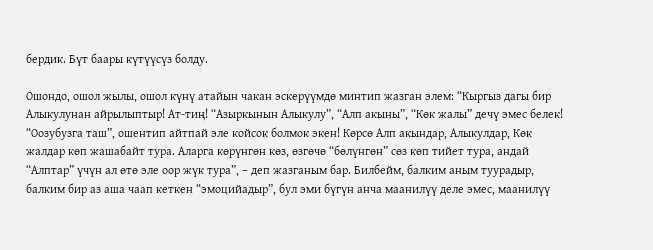бердик. Бүт баары күтүүсүз болду.

Ошондо, ошол жылы, ошол күнү атайын чакан эскерүүмдө минтип жазган элем: “Кыргыз дагы бир Алыкулунан айрылыптыр! Ат-тиң! “Азыркынын Алыкулу”, “Алп акыны”, “Көк жалы” дечү эмес белек! “Оозубузга таш”, ошентип айтпай эле койсок болмок экен! Көрсө Алп акындар, Алыкулдар, Көк жалдар көп жашабайт тура. Аларга көрүнгөн көз, өзгөчө “бөлүнгөн” сөз көп тийет тура, андай “Алптар” үчүн ал өтө эле оор жүк тура”, – деп жазганым бар. Билбейм, балким аным туурадыр, балким бир аз аша чаап кеткен “эмоцийадыр”, бул эми бүгүн анча маанилүү деле эмес, маанилүү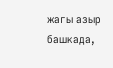жагы азыр башкада,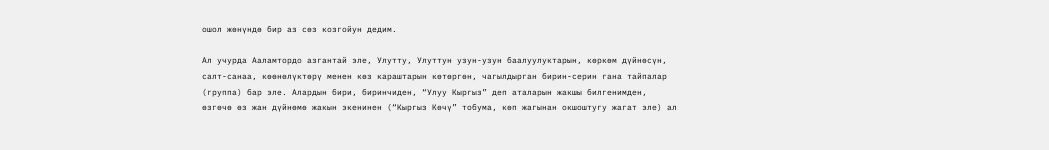ошол жөнүндө бир аз сөз козгойун дедим.

Ал учурда Ааламтордо азгантай эле, Улутту, Улуттун узун-узун баалуулуктарын, көркөм дүйнөсүн, салт-санаа, көөнөлүктөрү менен көз караштарын көтөргөн, чагылдырган бирин-серин гана тайпалар (группа) бар эле. Алардын бири, биринчиден, “Улуу Кыргыз” деп аталарын жакшы билгенимден, өзгөчө өз жан дүйнөмө жакын экенинен (“Кыргыз Көчү” тобума, көп жагынан окшоштугу жагат эле) ал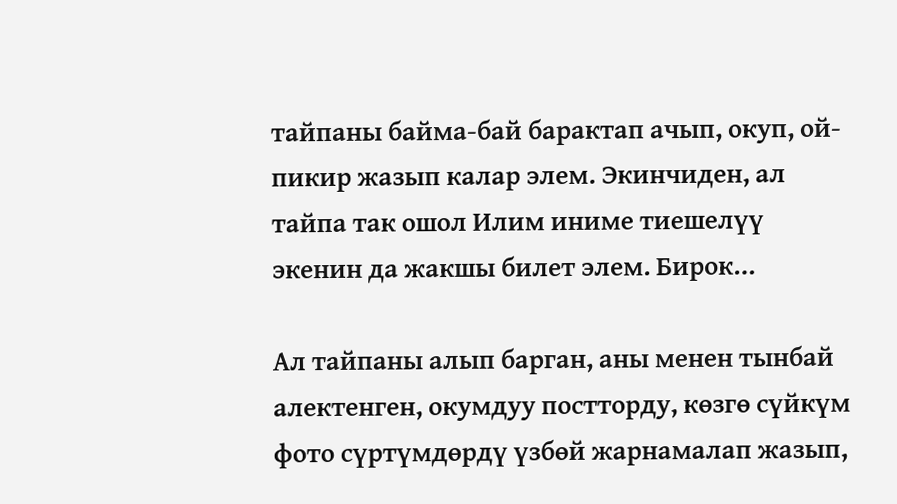тайпаны байма-бай барактап ачып, окуп, ой-пикир жазып калар элем. Экинчиден, ал тайпа так ошол Илим иниме тиешелүү экенин да жакшы билет элем. Бирок…

Ал тайпаны алып барган, аны менен тынбай алектенген, окумдуу постторду, көзгө сүйкүм фото сүртүмдөрдү үзбөй жарнамалап жазып,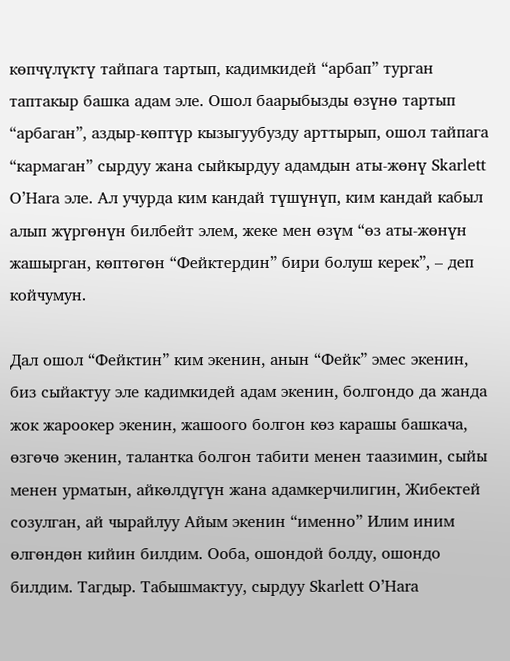көпчүлүктү тайпага тартып, кадимкидей “арбап” турган таптакыр башка адам эле. Ошол баарыбызды өзүнө тартып “арбаган”, аздыр-көптүр кызыгуубузду арттырып, ошол тайпага “кармаган” сырдуу жана сыйкырдуу адамдын аты-жөнү Skarlett O’Hara эле. Ал учурда ким кандай түшүнүп, ким кандай кабыл алып жүргөнүн билбейт элем, жеке мен өзүм “өз аты-жөнүн жашырган, көптөгөн “Фейктердин” бири болуш керек”, – деп койчумун.

Дал ошол “Фейктин” ким экенин, анын “Фейк” эмес экенин, биз сыйактуу эле кадимкидей адам экенин, болгондо да жанда жок жароокер экенин, жашоого болгон көз карашы башкача, өзгөчө экенин, талантка болгон табити менен таазимин, сыйы менен урматын, айкөлдүгүн жана адамкерчилигин, Жибектей созулган, ай чырайлуу Айым экенин “именно” Илим иним өлгөндөн кийин билдим. Ооба, ошондой болду, ошондо билдим. Тагдыр. Табышмактуу, сырдуу Skarlett О’Hara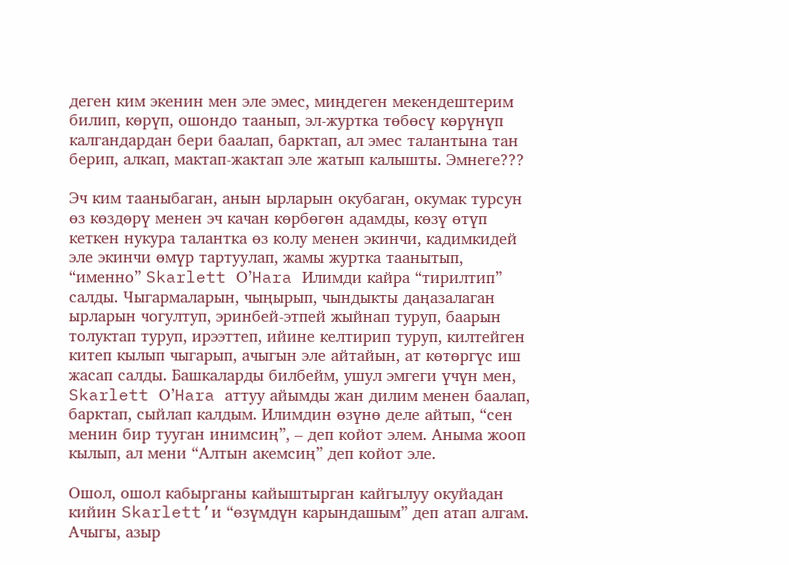деген ким экенин мен эле эмес, миңдеген мекендештерим билип, көрүп, ошондо таанып, эл-журтка төбөсү көрүнүп калгандардан бери баалап, барктап, ал эмес талантына тан берип, алкап, мактап-жактап эле жатып калышты. Эмнеге???

Эч ким тааныбаган, анын ырларын окубаган, окумак турсун өз көздөрү менен эч качан көрбөгөн адамды, көзү өтүп кеткен нукура талантка өз колу менен экинчи, кадимкидей эле экинчи өмүр тартуулап, жамы журтка таанытып, “именно” Skarlett О’Hara Илимди кайра “тирилтип” салды. Чыгармаларын, чыңырып, чындыкты даңазалаган ырларын чогултуп, эринбей-этпей жыйнап туруп, баарын толуктап туруп, ирээттеп, ийине келтирип туруп, килтейген китеп кылып чыгарып, ачыгын эле айтайын, ат көтөргүс иш жасап салды. Башкаларды билбейм, ушул эмгеги үчүн мен, Skarlett О’Hara аттуу айымды жан дилим менен баалап, барктап, сыйлап калдым. Илимдин өзүнө деле айтып, “сен менин бир тууган инимсиң”, – деп койот элем. Аныма жооп кылып, ал мени “Алтын акемсиң” деп койот эле.

Ошол, ошол кабырганы кайыштырган кайгылуу окуйадан кийин Skarlett’и “өзүмдүн карындашым” деп атап алгам. Ачыгы, азыр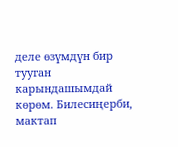деле өзүмдүн бир тууган карындашымдай көрөм. Билесиңерби, мактап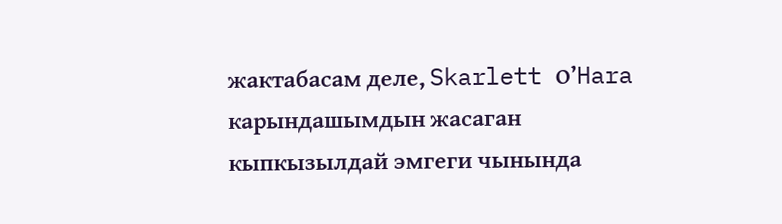жактабасам деле, Skarlett О’Hara карындашымдын жасаган кыпкызылдай эмгеги чынында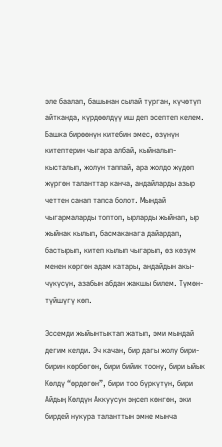эле баалап, башынан сылай турган, күчөтүп айтканда, күрдөөлдүү иш деп эсептеп келем. Башка бирөөнүн китебин эмес, өзүнүн китептерин чыгара албай, кыйналып-кысталып, жолун таппай, ара жолдо жүдөп жүргөн таланттар канча, андайларды азыр четтен санап тапса болот. Мындай чыгармаларды топтоп, ырларды жыйнап, ыр жыйнак кылып, басмаканага дайардап, бастырып, китеп кылып чыгарып, өз көзүм менен көргөн адам катары, андайдын акы-чүкүсүн, азабын абдан жакшы билем. Түмөн-түйшүгү көп.

Эссемди жыйынтыктап жатып, эми мындай дегим келди. Эч качан, бир дагы жолу бири-бирин көрбөгөн, бири бийик тоону, бири ыйык Көлдү “өрдөгөн”, бири тоо бүркүтүн, бири Айдың Көлдүн Аккуусун эңсеп көнгөн, эки бирдей нукура таланттын эмне мынча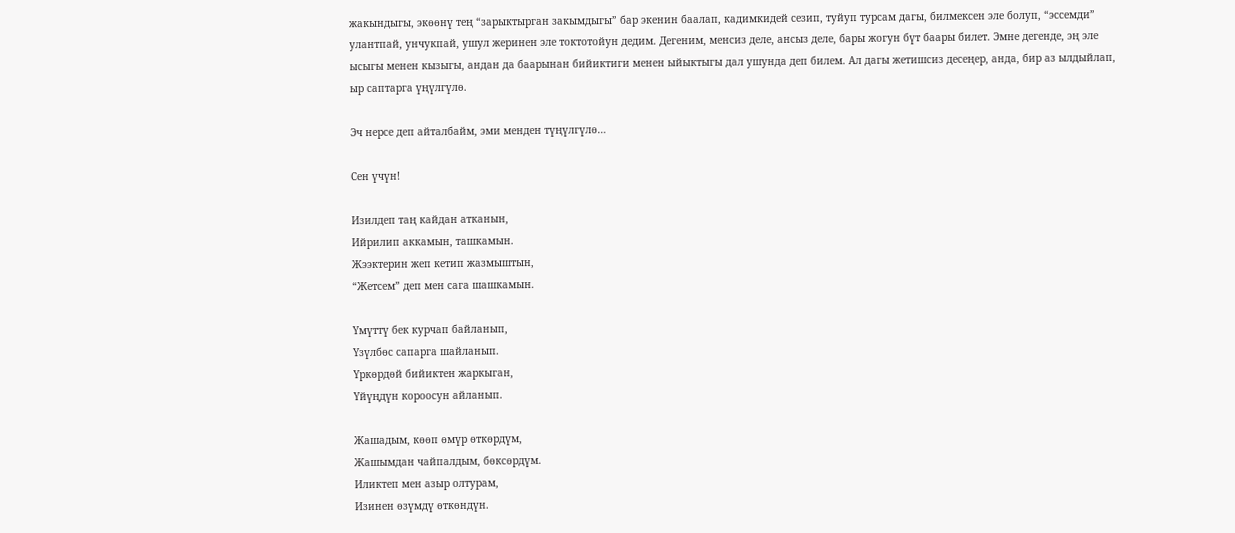жакындыгы, экөөнү тең “зарыктырган закымдыгы” бар экенин баалап, кадимкидей сезип, туйуп турсам дагы, билмексен эле болуп, “эссемди” улантпай, унчукпай, ушул жеринен эле токтотойун дедим. Дегеним, менсиз деле, ансыз деле, бары жогун бүт баары билет. Эмне дегенде, эң эле ысыгы менен кызыгы, андан да баарынан бийиктиги менен ыйыктыгы дал ушунда деп билем. Ал дагы жетишсиз десеңер, анда, бир аз ылдыйлап, ыр саптарга үңүлгүлө.

Эч нерсе деп айталбайм, эми менден түңүлгүлө…

Сен үчүн!

Изилдеп таң кайдан атканын,
Ийрилип аккамын, ташкамын.
Жээктерин жеп кетип жазмыштын,
“Жетсем” деп мен сага шашкамын.

Үмүттү бек курчап байланып,
Үзүлбөс сапарга шайланып.
Үркөрдөй бийиктен жаркыган,
Үйүңдүн короосун айланып.

Жашадым, көөп өмүр өткөрдүм,
Жашымдан чайпалдым, бөксөрдүм.
Иликтеп мен азыр олтурам,
Изинен өзүмдү өткөндүн.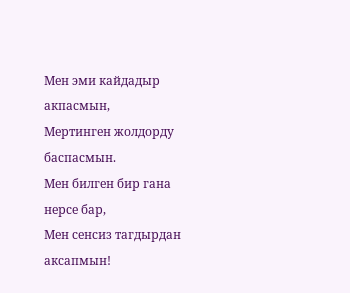Мен эми кайдадыр акпасмын,
Мертинген жолдорду баспасмын.
Мен билген бир гана нерсе бар,
Мен сенсиз тагдырдан аксапмын!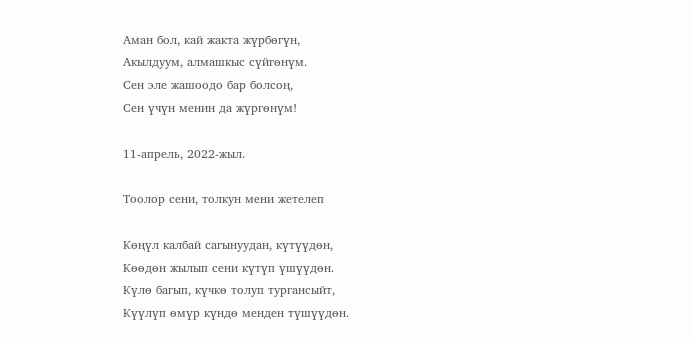Аман бол, кай жакта жүрбөгүн,
Акылдуум, алмашкыс сүйгөнүм.
Сен эле жашоодо бар болсоң,
Сен үчүн менин да жүргөнүм!

11-апрель, 2022-жыл.

Тоолор сени, толкун мени жетелеп

Көңүл калбай сагынуудан, күтүүдөн,
Көөдөн жылып сени күтүп үшүүдөн.
Күлө багып, күчкө толуп тургансыйт,
Күүлүп өмүр күндө менден түшүүдөн.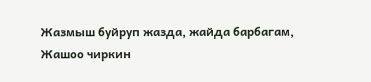Жазмыш буйруп жазда, жайда барбагам,
Жашоо чиркин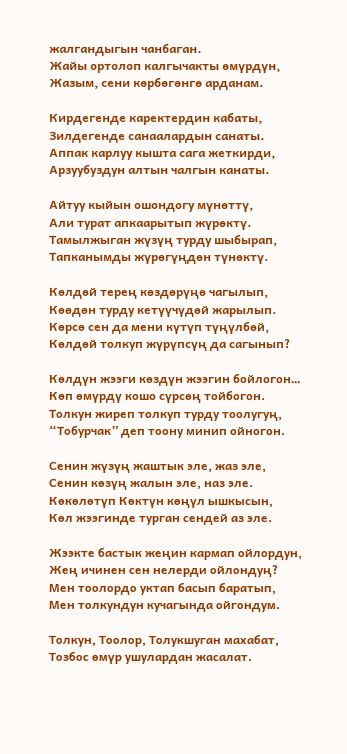жалгандыгын чанбаган.
Жайы ортолоп калгычакты өмүрдүн,
Жазым, сени көрбөгөнгө арданам.

Кирдегенде каректердин кабаты,
Зилдегенде санаалардын санаты.
Аппак карлуу кышта сага жеткирди,
Арзуубуздун алтын чалгын канаты.

Айтуу кыйын ошондогу мүнөттү,
Али турат апкаарытып жүрөктү.
Тамылжыган жүзүң турду шыбырап,
Тапканымды жүрөгүңдөн түнөктү.

Көлдөй терең көздөрүңө чагылып,
Көөдөн турду кетүүчүдөй жарылып.
Көрсө сен да мени күтүп түңүлбөй,
Көлдөй толкуп жүрүпсүң да сагынып?

Көлдүн жээги көздүн жээгин бойлогон…
Көп өмүрдү кошо сүрсөң тойбогон.
Толкун жиреп толкуп турду тоолугуң,
“Тобурчак” деп тоону минип ойногон.

Сенин жүзүң жаштык эле, жаз эле,
Сенин көзүң жалын эле, наз эле.
Көкөлөтүп Көктүн көңүл ышкысын,
Көл жээгинде турган сендей аз эле.

Жээкте бастык жеңин кармап ойлордун,
Жең ичинен сен нелерди ойлондуң?
Мен тоолордо уктап басып баратып,
Мен толкундун кучагында ойгондум.

Толкун, Тоолор, Толукшуган махабат,
Тозбос өмүр ушулардан жасалат.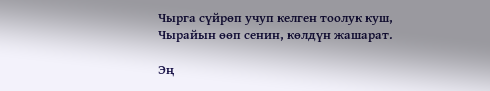Чырга сүйрөп учуп келген тоолук куш,
Чырайын өөп сенин, көлдүн жашарат.

Эң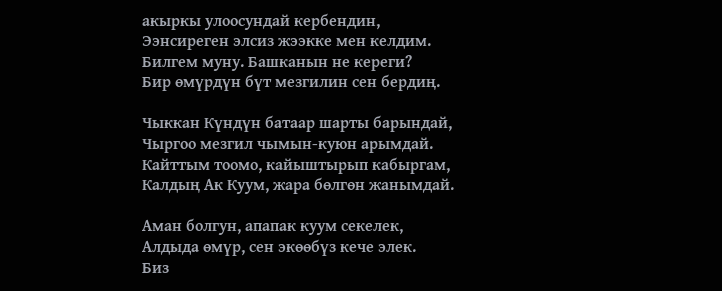акыркы улоосундай кербендин,
Ээнсиреген элсиз жээкке мен келдим.
Билгем муну. Башканын не кереги?
Бир өмүрдүн бүт мезгилин сен бердиң.

Чыккан Күндүн батаар шарты барындай,
Чыргоо мезгил чымын-куюн арымдай.
Кайттым тоомо, кайыштырып кабыргам,
Калдың Ак Куум, жара бөлгөн жанымдай.

Аман болгун, апапак куум секелек,
Алдыда өмүр, сен экөөбүз кече элек.
Биз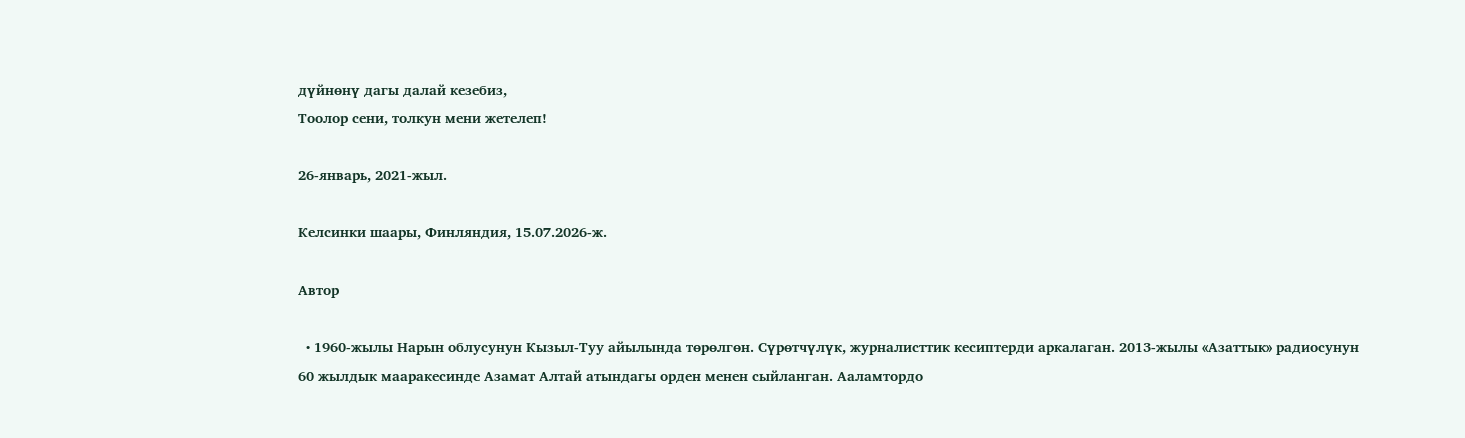дүйнөнү дагы далай кезебиз,
Тоолор сени, толкун мени жетелеп!

26-январь, 2021-жыл.

Келсинки шаары, Финляндия, 15.07.2026-ж.

Автор

  • 1960-жылы Нарын облусунун Кызыл-Туу айылында төрөлгөн. Сүрөтчүлүк, журналисттик кесиптерди аркалаган. 2013-жылы «Азаттык» радиосунун 60 жылдык мааракесинде Азамат Алтай атындагы орден менен сыйланган. Ааламтордо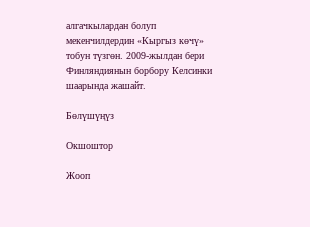алгачкылардан болуп мекенчилдердин «Кыргыз көчү» тобун түзгөн. 2009-жылдан бери Финляндиянын борбору Келсинки шаарында жашайт.

Бөлүшүңүз

Окшоштор

Жооп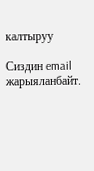калтыруу

Сиздин email жарыяланбайт.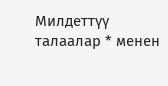Милдеттүү талаалар * менен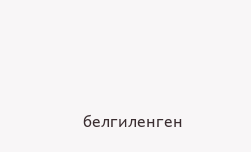белгиленген